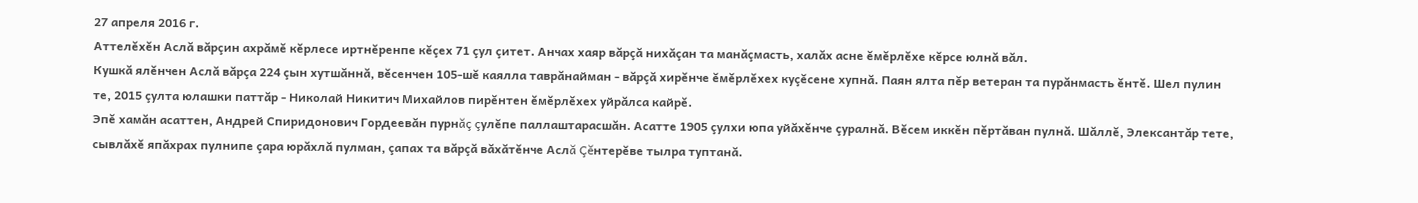27 апреля 2016 г.
Аттелĕхĕн Аслă вăрçин ахрăмĕ кĕрлесе иртнĕренпе кĕçех 71 çул çитет. Анчах хаяр вăрçă нихăçан та манăçмасть, халăх асне ĕмĕрлĕхе кĕрсе юлнă вăл.
Кушкă ялĕнчен Аслă вăрçа 224 çын хутшăннă, вĕсенчен 105-шĕ каялла таврăнайман - вăрçă хирĕнче ĕмĕрлĕхех куçĕсене хупнă. Паян ялта пĕр ветеран та пурăнмасть ĕнтĕ. Шел пулин те, 2015 çулта юлашки паттăр - Николай Никитич Михайлов пирĕнтен ĕмĕрлĕхех уйрăлса кайрĕ.
Эпĕ хамăн асаттен, Андрей Спиридонович Гордеевăн пурнăç çулĕпе паллаштарасшăн. Асатте 1905 çулхи юпа уйăхĕнче çуралнă. Вĕсем иккĕн пĕртăван пулнă. Шăллĕ, Элексантăр тете, сывлăхĕ япăхрах пулнипе çара юрăхлă пулман, çапах та вăрçă вăхăтĕнче Аслă Çĕнтерĕве тылра туптанă.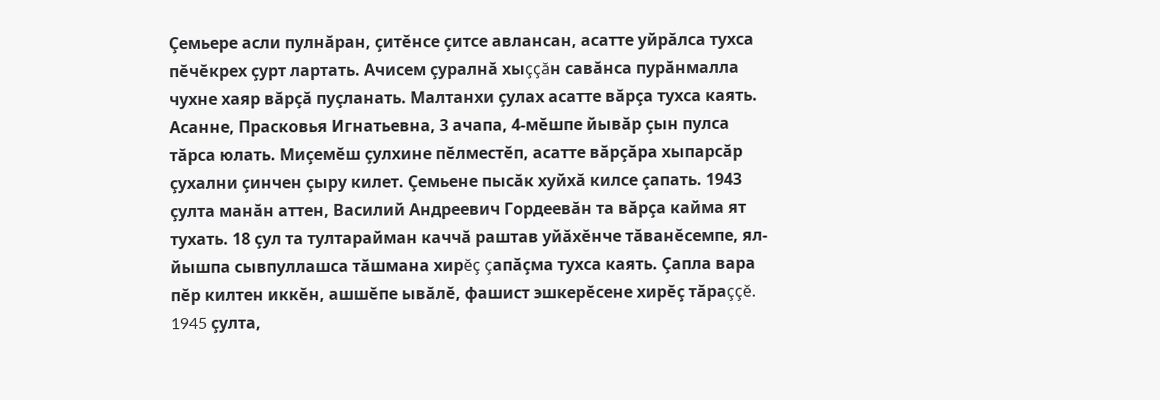Çемьере асли пулнăран, çитĕнсе çитсе авлансан, асатте уйрăлса тухса пĕчĕкрех çурт лартать. Ачисем çуралнă хыççăн савăнса пурăнмалла чухне хаяр вăрçă пуçланать. Малтанхи çулах асатте вăрçа тухса каять. Асанне, Прасковья Игнатьевна, 3 ачапа, 4-мĕшпе йывăр çын пулса тăрса юлать. Миçемĕш çулхине пĕлместĕп, асатте вăрçăра хыпарсăр çухални çинчен çыру килет. Çемьене пысăк хуйхă килсе çапать. 1943 çулта манăн аттен, Василий Андреевич Гордеевăн та вăрçа кайма ят тухать. 18 çул та тултарайман каччă раштав уйăхĕнче тăванĕсемпе, ял-йышпа сывпуллашса тăшмана хирĕç çапăçма тухса каять. Çапла вара пĕр килтен иккĕн, ашшĕпе ывăлĕ, фашист эшкерĕсене хирĕç тăраççĕ.
1945 çулта,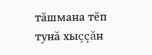тăшмана тĕп тунă хыççăн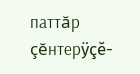паттăр çĕнтерÿçĕ-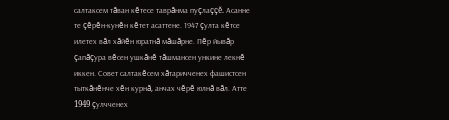салтаксем тăван кĕтесе таврăнма пуçлаççĕ. Асанне те çĕрĕн-кунĕн кĕтет асаттене. 1947 çулта кĕтсе илетех вăл хăйĕн юратнă мăшăрне. Пĕр йывăр çапăçура вĕсен ушкăнĕ тăшмансен ункине лекнĕ иккен. Совет салтакĕсем хăтаричченех фашистсен тыткăнĕнче хĕн курнă, анчах чĕрĕ юлнă вăл. Атте 1949 çулчченех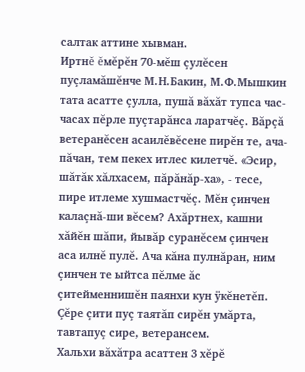салтак аттине хывман.
Иртнĕ ĕмĕрĕн 70-мĕш çулĕсен пуçламăшĕнче М.Н.Бакин, М.Ф.Мышкин тата асатте çулла, пушă вăхăт тупса час-часах пĕрле пуçтарăнса ларатчĕç. Вăрçă ветеранĕсен асаилĕвĕсене пирĕн те, ача-пăчан, тем пекех итлес килетчĕ. «Эсир, шăтăк хăлхасем, пăрăнăр-ха», - тесе, пире итлеме хушмастчĕç. Мĕн çинчен калаçнă-ши вĕсем? Ахăртнех, кашни хăйĕн шăпи, йывăр суранĕсем çинчен аса илнĕ пулĕ. Ача кăна пулнăран, ним çинчен те ыйтса пĕлме ăс çитейменнишĕн паянхи кун ÿкĕнетĕп. Çĕре çити пуç таятăп сирĕн умăрта, тавтапуç сире, ветерансем.
Хальхи вăхăтра асаттен 3 хĕрĕ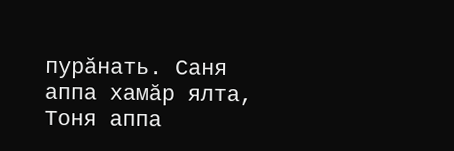пурăнать. Саня аппа хамăр ялта, Тоня аппа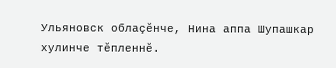Ульяновск облаçĕнче, Нина аппа Шупашкар хулинче тĕпленнĕ.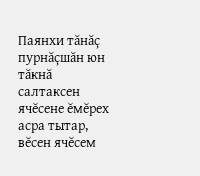Паянхи тăнăç пурнăçшăн юн тăкнă салтаксен ячĕсене ĕмĕрех асра тытар, вĕсен ячĕсем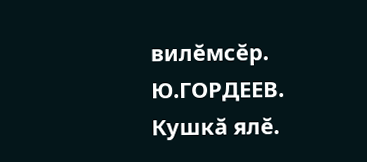вилĕмсĕр.
Ю.ГОРДЕЕВ.
Кушкă ялĕ.